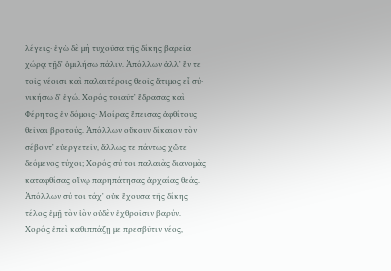λέγεις· ἐγὼ δὲ μὴ τυχοῦσα τῆς δίκης βαρεῖα χώρᾳ τῇδʼ ὁμιλήσω πάλιν. Ἀπόλλων ἀλλʼ ἔν τε τοῖς νέοισι καὶ παλαιτέροις θεοῖς ἄτιμος εἶ σύ· νικήσω δʼ ἐγώ. Χορός τοιαῦτʼ ἔδρασας καὶ Φέρητος ἐν δόμοις· Μοίρας ἔπεισας ἀφθίτους θεῖναι βροτούς. Ἀπόλλων οὔκουν δίκαιον τὸν σέβοντʼ εὐεργετεῖν, ἄλλως τε πάντως χὤτε δεόμενος τύχοι; Χορός σύ τοι παλαιὰς διανομὰς καταφθίσας οἴνῳ παρηπάτησας ἀρχαίας θεάς. Ἀπόλλων σύ τοι τάχʼ οὐκ ἔχουσα τῆς δίκης τέλος ἐμῇ τὸν ἰὸν οὐδὲν ἐχθροῖσιν βαρύν. Χορός ἐπεὶ καθιππάζῃ με πρεσβῦτιν νέος,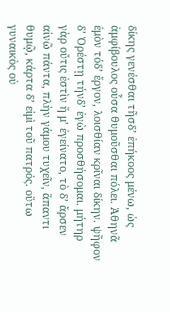δίκης γενέσθαι τῆσδʼ ἐπήκοος μένω, ὡς ἀμφίβουλος οὖσα θυμοῦσθαι πόλει. Ἀθηνᾶ ἐμὸν τόδʼ ἔργον, λοισθίαν κρῖναι δίκην. ψῆφον δʼ Ὀρέστῃ τήνδʼ ἐγὼ προσθήσομαι. μήτηρ γὰρ οὔτις ἐστὶν ἥ μʼ ἐγείνατο, τὸ δʼ ἄρσεν αἰνῶ πάντα, πλὴν γάμου τυχεῖν, ἅπαντι θυμῷ, κάρτα δʼ εἰμὶ τοῦ πατρός. οὕτω γυναικὸς οὐ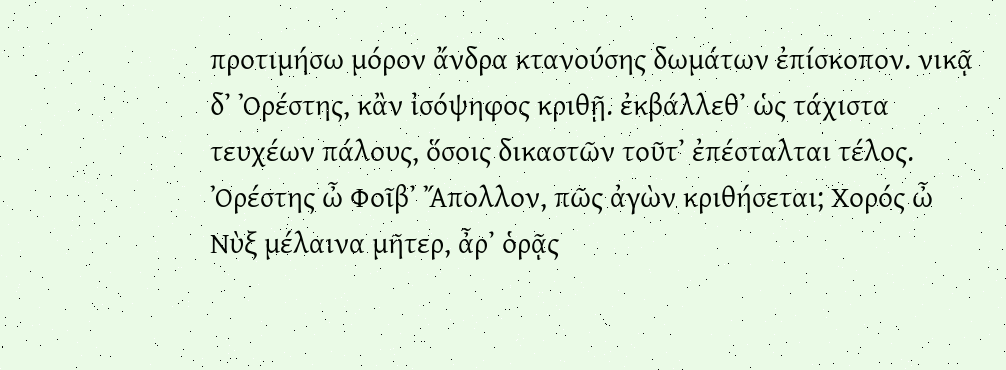προτιμήσω μόρον ἄνδρα κτανούσης δωμάτων ἐπίσκοπον. νικᾷ δʼ Ὀρέστης, κἂν ἰσόψηφος κριθῇ. ἐκβάλλεθʼ ὡς τάχιστα τευχέων πάλους, ὅσοις δικαστῶν τοῦτʼ ἐπέσταλται τέλος. Ὀρέστης ὦ Φοῖβʼ Ἄπολλον, πῶς ἀγὼν κριθήσεται; Χορός ὦ Νὺξ μέλαινα μῆτερ, ἆρʼ ὁρᾷς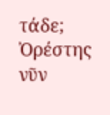τάδε; Ὀρέστης νῦν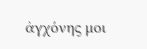ἀγχόνης μοι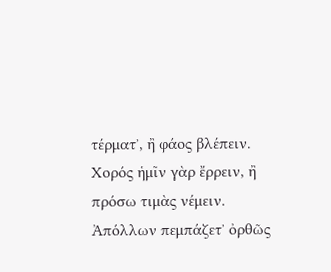τέρματʼ, ἢ φάος βλέπειν. Χορός ἡμῖν γὰρ ἔρρειν, ἢ πρόσω τιμὰς νέμειν. Ἀπόλλων πεμπάζετʼ ὀρθῶς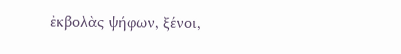ἐκβολὰς ψήφων, ξένοι,